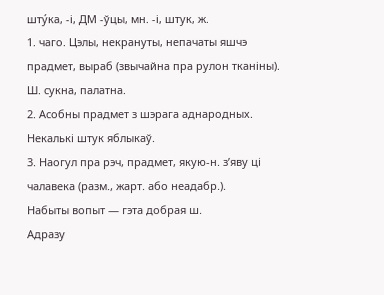шту́ка, -і, ДМ -ўцы, мн. -і, штук, ж.
1. чаго. Цэлы, некрануты, непачаты яшчэ прадмет, выраб (звычайна пра рулон тканіны).
Ш. сукна, палатна.
2. Асобны прадмет з шэрага аднародных.
Некалькі штук яблыкаў.
3. Наогул пра рэч, прадмет, якую-н. з’яву ці чалавека (разм., жарт. або неадабр.).
Набыты вопыт — гэта добрая ш.
Адразу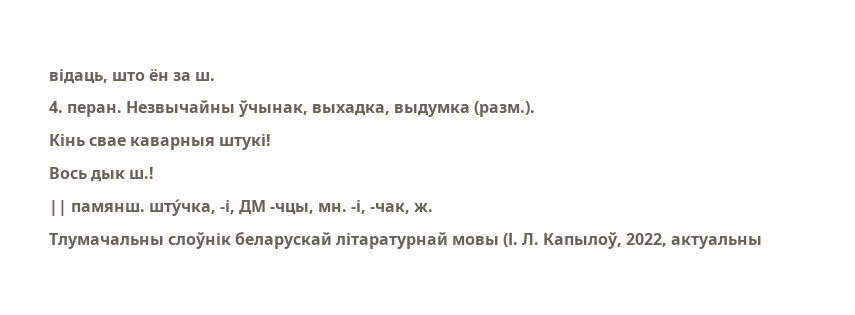відаць, што ён за ш.
4. перан. Незвычайны ўчынак, выхадка, выдумка (разм.).
Кінь свае каварныя штукі!
Вось дык ш.!
|| памянш. шту́чка, -і, ДМ -чцы, мн. -і, -чак, ж.
Тлумачальны слоўнік беларускай літаратурнай мовы (І. Л. Капылоў, 2022, актуальны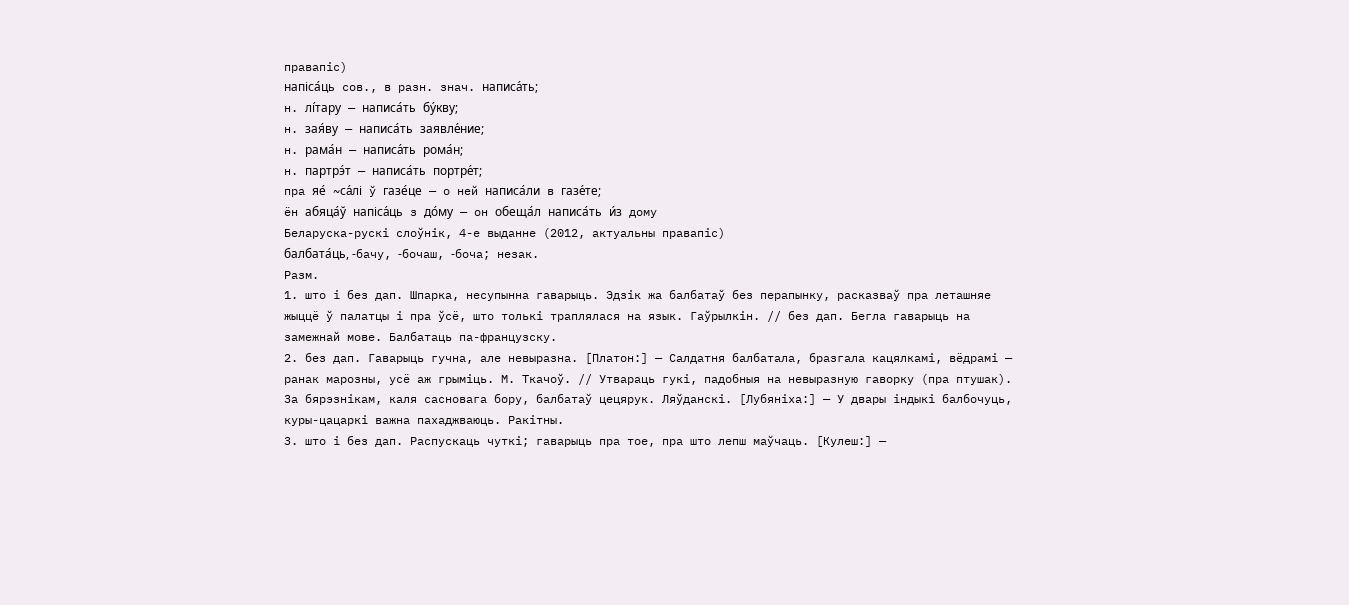правапіс)
напіса́ць сов., в разн. знач. написа́ть;
н. лі́тару — написа́ть бу́кву;
н. зая́ву — написа́ть заявле́ние;
н. рама́н — написа́ть рома́н;
н. партрэ́т — написа́ть портре́т;
пра яе́ ~са́лі ў газе́це — о ней написа́ли в газе́те;
ён абяца́ў напіса́ць з до́му — он обеща́л написа́ть и́з дому
Беларуска-рускі слоўнік, 4-е выданне (2012, актуальны правапіс)
балбата́ць, ‑бачу, ‑бочаш, ‑боча; незак.
Разм.
1. што і без дап. Шпарка, несупынна гаварыць. Эдзік жа балбатаў без перапынку, расказваў пра леташняе жыццё ў палатцы і пра ўсё, што толькі траплялася на язык. Гаўрылкін. // без дап. Бегла гаварыць на замежнай мове. Балбатаць па-французску.
2. без дап. Гаварыць гучна, але невыразна. [Платон:] — Салдатня балбатала, бразгала кацялкамі, вёдрамі — ранак марозны, усё аж грыміць. М. Ткачоў. // Утвараць гукі, падобныя на невыразную гаворку (пра птушак). За бярэзнікам, каля сасновага бору, балбатаў цецярук. Ляўданскі. [Лубяніха:] — У двары індыкі балбочуць, куры-цацаркі важна пахаджваюць. Ракітны.
3. што і без дап. Распускаць чуткі; гаварыць пра тое, пра што лепш маўчаць. [Кулеш:] —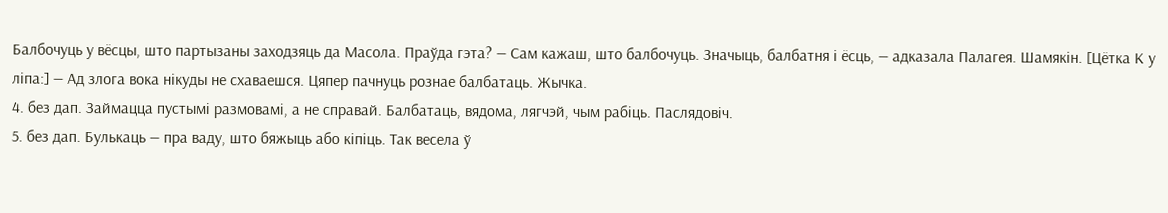Балбочуць у вёсцы, што партызаны заходзяць да Масола. Праўда гэта? — Сам кажаш, што балбочуць. Значыць, балбатня і ёсць, — адказала Палагея. Шамякін. [Цётка К у ліпа:] — Ад злога вока нікуды не схаваешся. Цяпер пачнуць рознае балбатаць. Жычка.
4. без дап. Займацца пустымі размовамі, а не справай. Балбатаць, вядома, лягчэй, чым рабіць. Паслядовіч.
5. без дап. Булькаць — пра ваду, што бяжыць або кіпіць. Так весела ў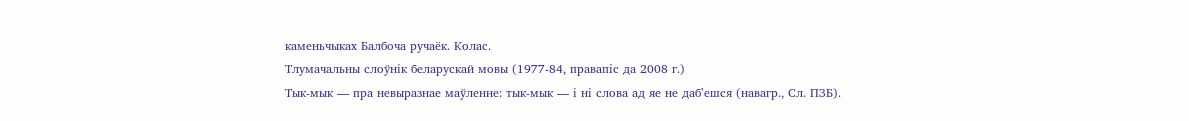каменьчыках Балбоча ручаёк. Колас.
Тлумачальны слоўнік беларускай мовы (1977-84, правапіс да 2008 г.)
Тык-мык — пра невыразнае маўленне: тык‑мык — і ні слова ад яе не дабʼешся (навагр., Сл. ПЗБ).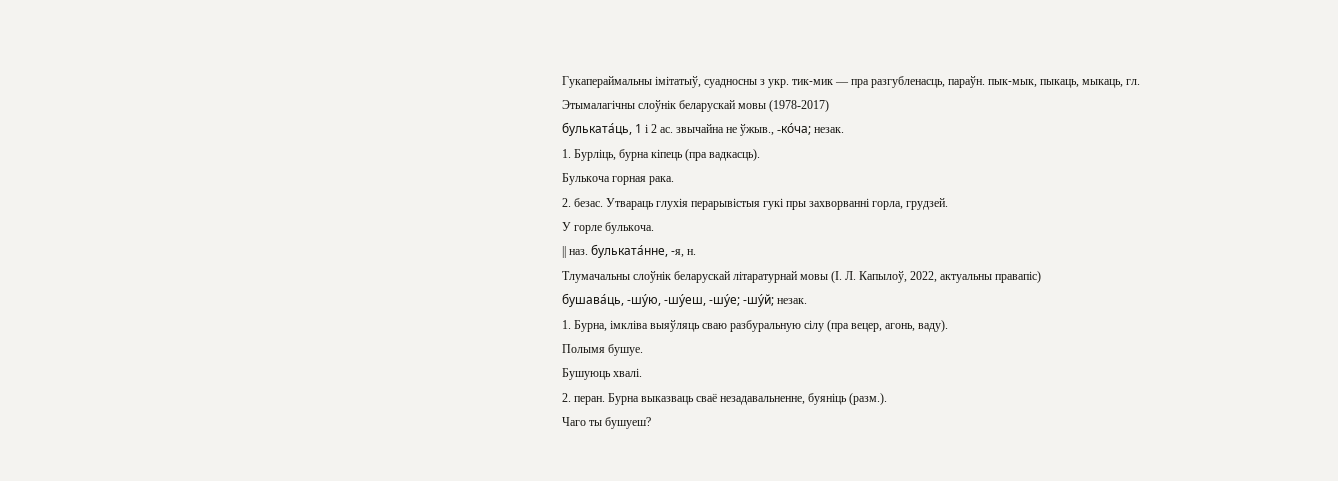Гукапераймальны імітатыў, суадносны з укр. тик‑мик — пра разгубленасць, параўн. пык‑мык, пыкаць, мыкаць, гл.
Этымалагічны слоўнік беларускай мовы (1978-2017)
бульката́ць, 1 і 2 ас. звычайна не ўжыв., -ко́ча; незак.
1. Бурліць, бурна кіпець (пра вадкасць).
Булькоча горная рака.
2. безас. Утвараць глухія перарывістыя гукі пры захворванні горла, грудзей.
У горле булькоча.
|| наз. бульката́нне, -я, н.
Тлумачальны слоўнік беларускай літаратурнай мовы (І. Л. Капылоў, 2022, актуальны правапіс)
бушава́ць, -шу́ю, -шу́еш, -шу́е; -шу́й; незак.
1. Бурна, імкліва выяўляць сваю разбуральную сілу (пра вецер, агонь, ваду).
Полымя бушуе.
Бушуюць хвалі.
2. перан. Бурна выказваць сваё незадавальненне, буяніць (разм.).
Чаго ты бушуеш?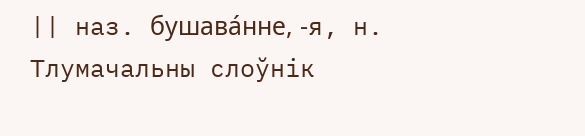|| наз. бушава́нне, -я, н.
Тлумачальны слоўнік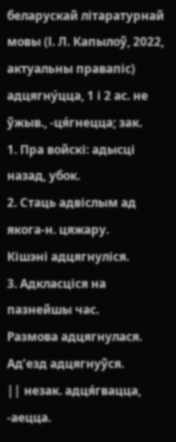беларускай літаратурнай мовы (І. Л. Капылоў, 2022, актуальны правапіс)
адцягну́цца, 1 і 2 ас. не ўжыв., -ця́гнецца; зак.
1. Пра войскі: адысці назад, убок.
2. Стаць адвіслым ад якога-н. цяжару.
Кішэні адцягнуліся.
3. Адкласціся на пазнейшы час.
Размова адцягнулася.
Ад’езд адцягнуўся.
|| незак. адця́гвацца, -аецца.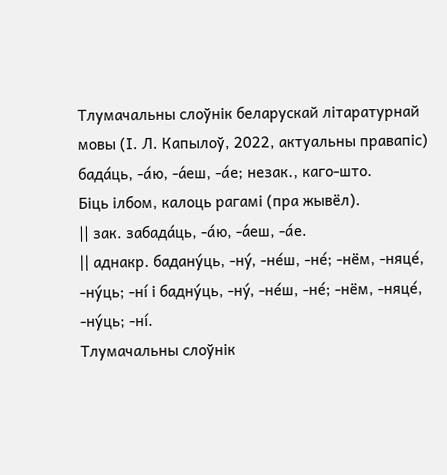Тлумачальны слоўнік беларускай літаратурнай мовы (І. Л. Капылоў, 2022, актуальны правапіс)
бада́ць, -а́ю, -а́еш, -а́е; незак., каго-што.
Біць ілбом, калоць рагамі (пра жывёл).
|| зак. забада́ць, -а́ю, -а́еш, -а́е.
|| аднакр. бадану́ць, -ну́, -не́ш, -не́; -нём, -няце́, -ну́ць; -ні́ і бадну́ць, -ну́, -не́ш, -не́; -нём, -няце́, -ну́ць; -ні́.
Тлумачальны слоўнік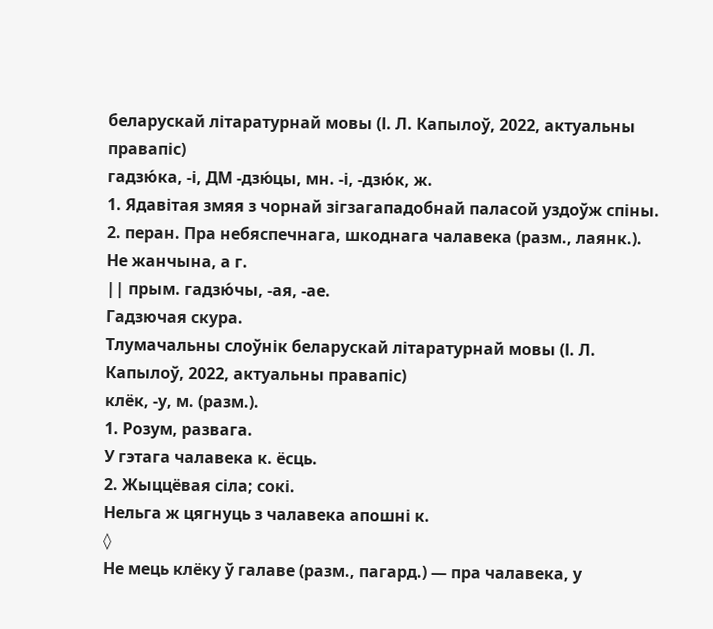беларускай літаратурнай мовы (І. Л. Капылоў, 2022, актуальны правапіс)
гадзю́ка, -і, ДМ -дзю́цы, мн. -і, -дзю́к, ж.
1. Ядавітая змяя з чорнай зігзагападобнай паласой уздоўж спіны.
2. перан. Пра небяспечнага, шкоднага чалавека (разм., лаянк.).
Не жанчына, а г.
|| прым. гадзю́чы, -ая, -ае.
Гадзючая скура.
Тлумачальны слоўнік беларускай літаратурнай мовы (І. Л. Капылоў, 2022, актуальны правапіс)
клёк, -у, м. (разм.).
1. Розум, развага.
У гэтага чалавека к. ёсць.
2. Жыццёвая сіла; сокі.
Нельга ж цягнуць з чалавека апошні к.
◊
Не мець клёку ў галаве (разм., пагард.) — пра чалавека, у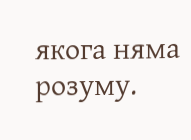якога няма розуму.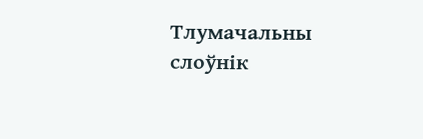Тлумачальны слоўнік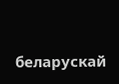беларускай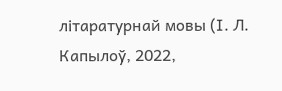літаратурнай мовы (І. Л. Капылоў, 2022,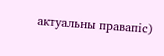актуальны правапіс)